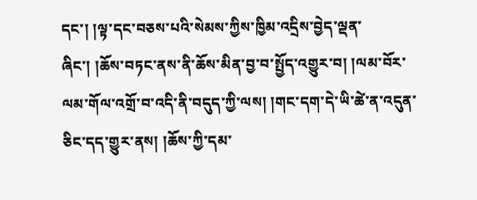དང་། །ལྟ་དང་བཅས་པའི་སེམས་ཀྱིས་ཁྱིམ་འདྲིས་བྱེད་ལྡན་ཞིང་། །ཆོས་བཏང་ནས་ནི་ཆོས་མིན་བྱ་བ་སྤྱོད་འགྱུར་བ། །ལམ་བོར་ལམ་གོལ་འགྲོ་བ་འདི་ནི་བདུད་ཀྱི་ལས། །གང་དག་དེ་ཡི་ཚེ་ན་འདུན་ཅིང་དད་གྱུར་ནས། །ཆོས་ཀྱི་དམ་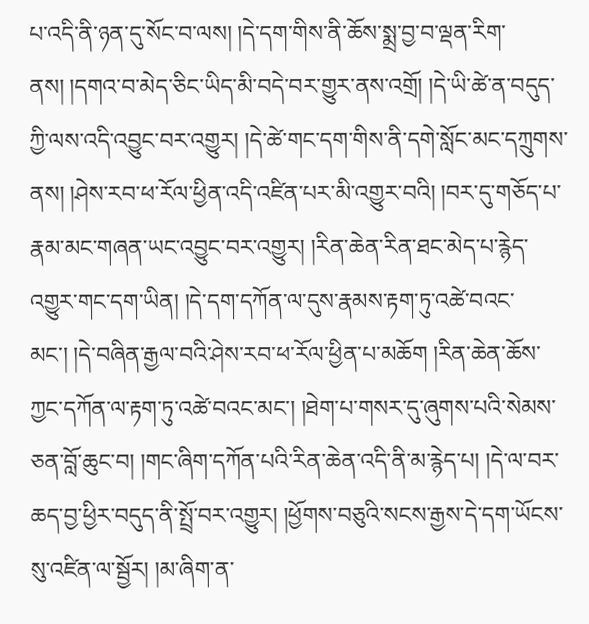པ་འདི་ནི་ཉན་དུ་སོང་བ་ལས། །དེ་དག་གིས་ནི་ཆོས་སྨྲ་བྱ་བ་ལྡན་རིག་ནས། །དགའ་བ་མེད་ཅིང་ཡིད་མི་བདེ་བར་གྱུར་ནས་འགྲོ། །དེ་ཡི་ཚེ་ན་བདུད་ཀྱི་ལས་འདི་འབྱུང་བར་འགྱུར། །དེ་ཚེ་གང་དག་གིས་ནི་དགེ་སློང་མང་དཀྲུགས་ནས། །ཤེས་རབ་ཕ་རོལ་ཕྱིན་འདི་འཛིན་པར་མི་འགྱུར་བའི། །བར་དུ་གཅོད་པ་རྣམ་མང་གཞན་ཡང་འབྱུང་བར་འགྱུར། །རིན་ཆེན་རིན་ཐང་མེད་པ་རྙེད་འགྱུར་གང་དག་ཡིན། །དེ་དག་དཀོན་ལ་དུས་རྣམས་རྟག་ཏུ་འཚེ་བའང་མང་། །དེ་བཞིན་རྒྱལ་བའི་ཤེས་རབ་ཕ་རོལ་ཕྱིན་པ་མཆོག །རིན་ཆེན་ཆོས་ཀྱང་དཀོན་ལ་རྟག་ཏུ་འཚེ་བའང་མང་། །ཐེག་པ་གསར་དུ་ཞུགས་པའི་སེམས་ཅན་བློ་ཆུང་བ། །གང་ཞིག་དཀོན་པའི་རིན་ཆེན་འདི་ནི་མ་རྙེད་པ། །དེ་ལ་བར་ཆད་བྱ་ཕྱིར་བདུད་ནི་སྤྲོ་བར་འགྱུར། །ཕྱོགས་བཅུའི་སངས་རྒྱས་དེ་དག་ཡོངས་སུ་འཛིན་ལ་སྦྱོར། །མ་ཞིག་ན་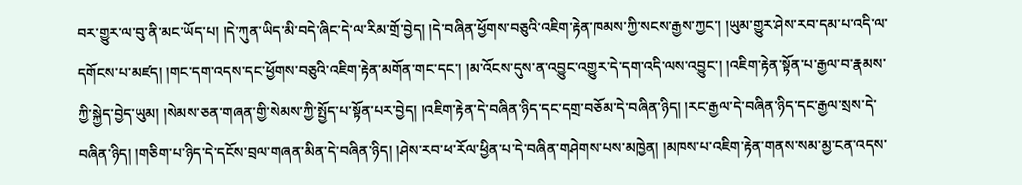བར་གྱུར་ལ་བུ་ནི་མང་ཡོད་པ། །དེ་ཀུན་ཡིད་མི་བདེ་ཞིང་དེ་ལ་རིམ་གྲོ་བྱེད། །དེ་བཞིན་ཕྱོགས་བཅུའི་འཇིག་རྟེན་ཁམས་ཀྱི་སངས་རྒྱས་ཀྱང་། །ཡུམ་གྱུར་ཤེས་རབ་དམ་པ་འདི་ལ་དགོངས་པ་མཛད། །གང་དག་འདས་དང་ཕྱོགས་བཅུའི་འཇིག་རྟེན་མགོན་གང་དང་། །མ་འོངས་དུས་ན་འབྱུང་འགྱུར་དེ་དག་འདི་ལས་འབྱུང་། །འཇིག་རྟེན་སྟོན་པ་རྒྱལ་བ་རྣམས་ཀྱི་སྐྱེད་བྱེད་ཡུམ། །སེམས་ཅན་གཞན་གྱི་སེམས་ཀྱི་སྤྱོད་པ་སྟོན་པར་བྱེད། །འཇིག་རྟེན་དེ་བཞིན་ཉིད་དང་དགྲ་བཅོམ་དེ་བཞིན་ཉིད། །རང་རྒྱལ་དེ་བཞིན་ཉིད་དང་རྒྱལ་སྲས་དེ་བཞིན་ཉིད། །གཅིག་པ་ཉིད་དེ་དངོས་བྲལ་གཞན་མིན་དེ་བཞིན་ཉིད། །ཤེས་རབ་ཕ་རོལ་ཕྱིན་པ་དེ་བཞིན་གཤེགས་པས་མཁྱེན། །མཁས་པ་འཇིག་རྟེན་གནས་སམ་མྱ་ངན་འདས་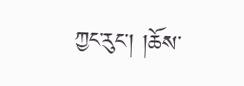ཀྱང་རུང་། །ཆོས་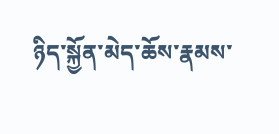ཉིད་སྐྱོན་མེད་ཆོས་རྣམས་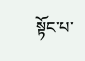སྟོང་པ་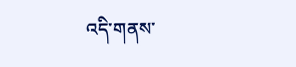འདི་གནས་